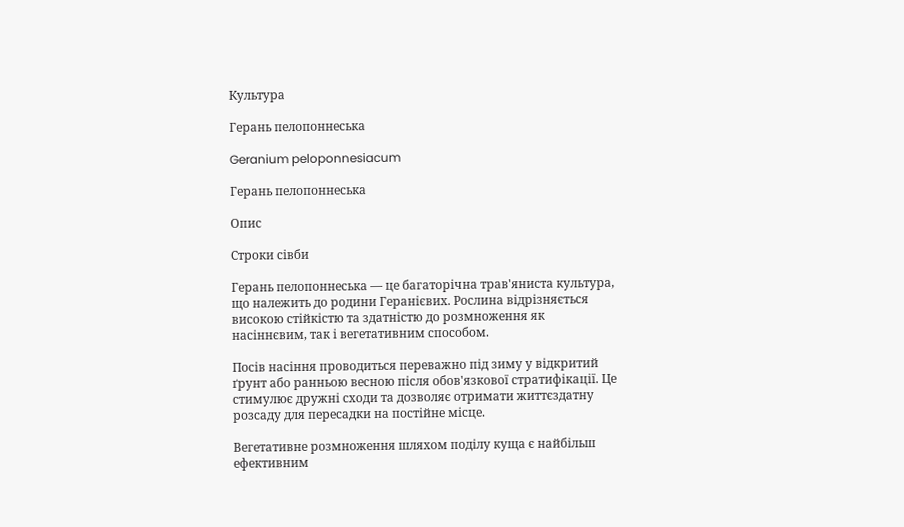Культура

Герань пелопоннеська

Geranium peloponnesiacum

Герань пелопоннеська

Опис

Строки сівби

Герань пелопоннеська — це багаторічна трав'яниста культура, що належить до родини Геранієвих. Рослина відрізняється високою стійкістю та здатністю до розмноження як насіннєвим, так і вегетативним способом.

Посів насіння проводиться переважно під зиму у відкритий ґрунт або ранньою весною після обов'язкової стратифікації. Це стимулює дружні сходи та дозволяє отримати життєздатну розсаду для пересадки на постійне місце.

Вегетативне розмноження шляхом поділу куща є найбільш ефективним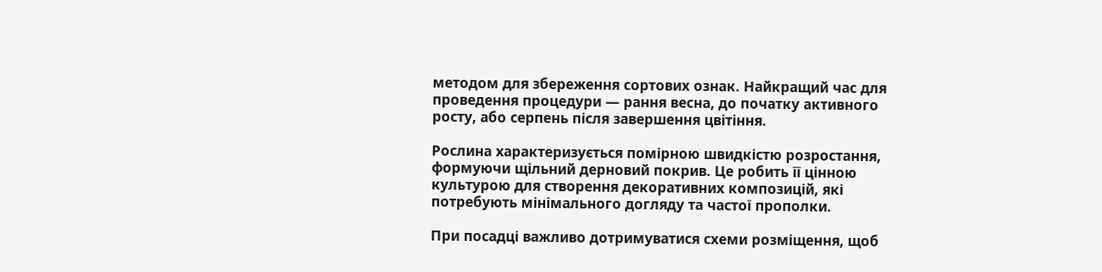методом для збереження сортових ознак. Найкращий час для проведення процедури — рання весна, до початку активного росту, або серпень після завершення цвітіння.

Рослина характеризується помірною швидкістю розростання, формуючи щільний дерновий покрив. Це робить її цінною культурою для створення декоративних композицій, які потребують мінімального догляду та частої прополки.

При посадці важливо дотримуватися схеми розміщення, щоб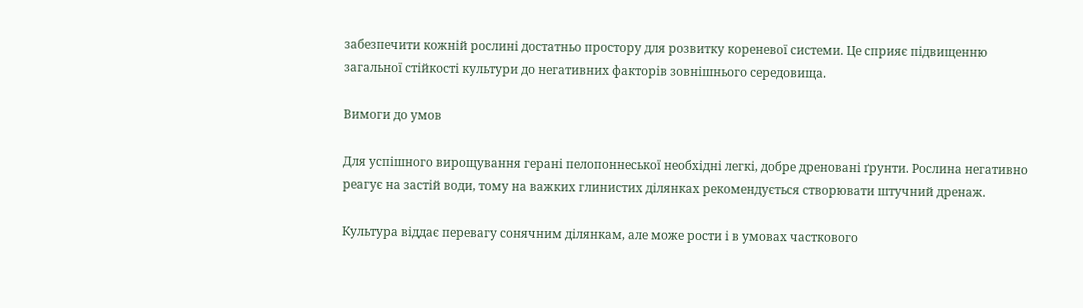забезпечити кожній рослині достатньо простору для розвитку кореневої системи. Це сприяє підвищенню загальної стійкості культури до негативних факторів зовнішнього середовища.

Вимоги до умов

Для успішного вирощування герані пелопоннеської необхідні легкі, добре дреновані ґрунти. Рослина негативно реагує на застій води, тому на важких глинистих ділянках рекомендується створювати штучний дренаж.

Культура віддає перевагу сонячним ділянкам, але може рости і в умовах часткового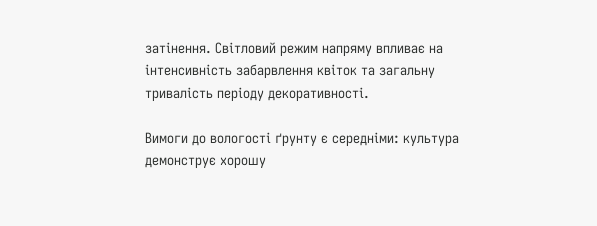затінення. Світловий режим напряму впливає на інтенсивність забарвлення квіток та загальну тривалість періоду декоративності.

Вимоги до вологості ґрунту є середніми: культура демонструє хорошу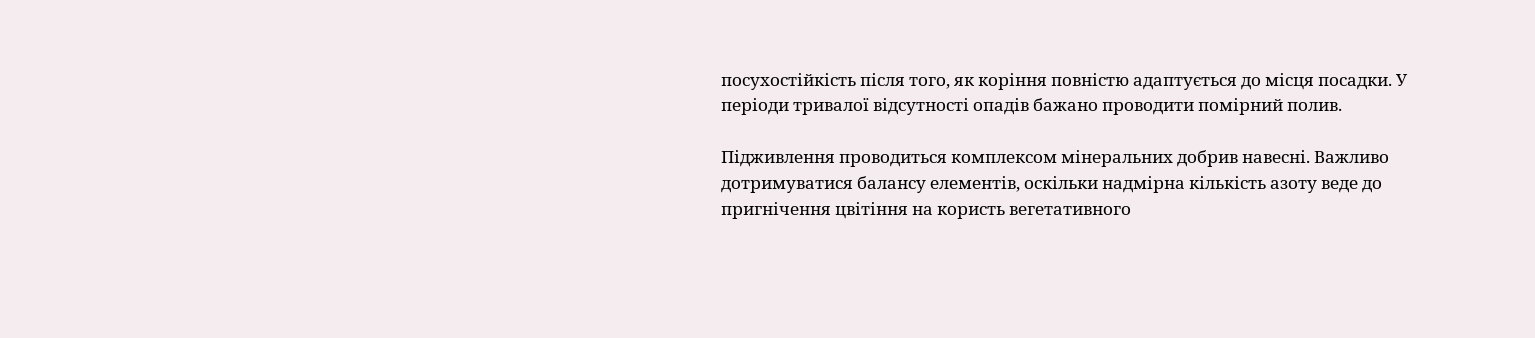посухостійкість після того, як коріння повністю адаптується до місця посадки. У періоди тривалої відсутності опадів бажано проводити помірний полив.

Підживлення проводиться комплексом мінеральних добрив навесні. Важливо дотримуватися балансу елементів, оскільки надмірна кількість азоту веде до пригнічення цвітіння на користь вегетативного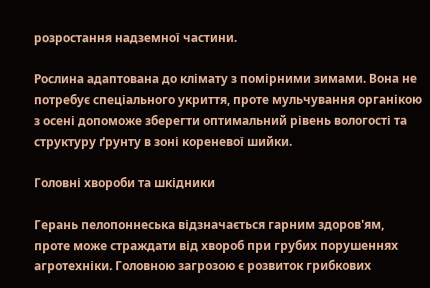розростання надземної частини.

Рослина адаптована до клімату з помірними зимами. Вона не потребує спеціального укриття, проте мульчування органікою з осені допоможе зберегти оптимальний рівень вологості та структуру ґрунту в зоні кореневої шийки.

Головні хвороби та шкідники

Герань пелопоннеська відзначається гарним здоров'ям, проте може страждати від хвороб при грубих порушеннях агротехніки. Головною загрозою є розвиток грибкових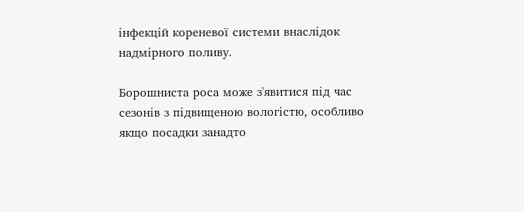інфекцій кореневої системи внаслідок надмірного поливу.

Борошниста роса може з'явитися під час сезонів з підвищеною вологістю, особливо якщо посадки занадто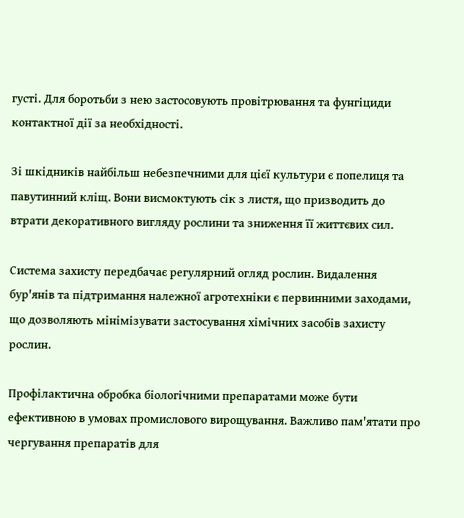густі. Для боротьби з нею застосовують провітрювання та фунгіциди контактної дії за необхідності.

Зі шкідників найбільш небезпечними для цієї культури є попелиця та павутинний кліщ. Вони висмоктують сік з листя, що призводить до втрати декоративного вигляду рослини та зниження її життєвих сил.

Система захисту передбачає регулярний огляд рослин. Видалення бур'янів та підтримання належної агротехніки є первинними заходами, що дозволяють мінімізувати застосування хімічних засобів захисту рослин.

Профілактична обробка біологічними препаратами може бути ефективною в умовах промислового вирощування. Важливо пам'ятати про чергування препаратів для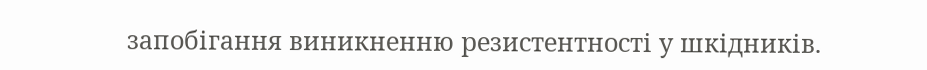запобігання виникненню резистентності у шкідників.